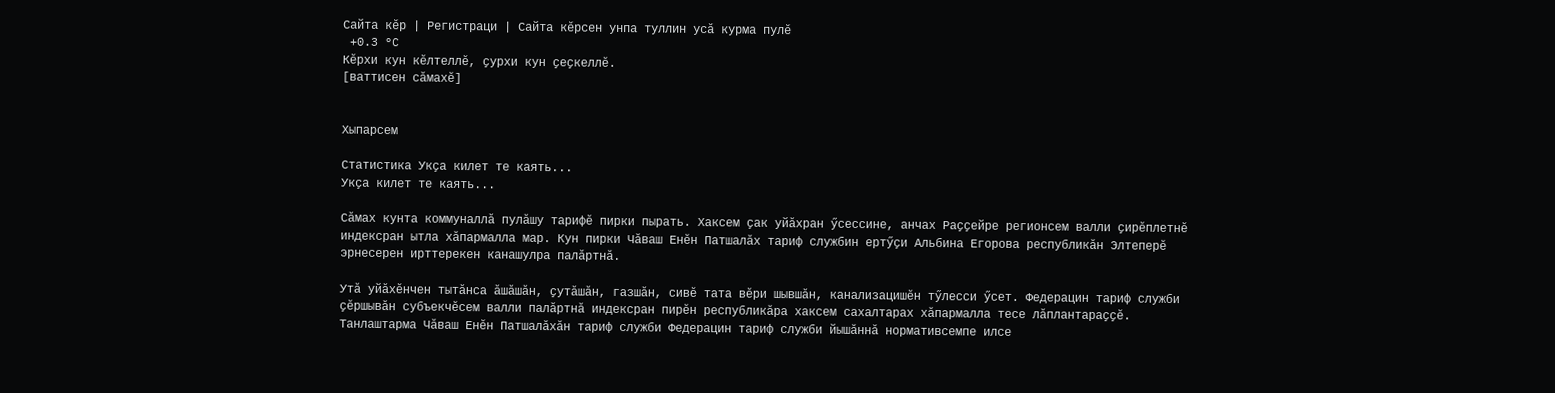Сайта кӗр | Регистраци | Сайта кӗрсен унпа туллин усӑ курма пулӗ
 +0.3 °C
Кӗрхи кун кӗлтеллӗ, ҫурхи кун ҫеҫкеллӗ.
[ваттисен сӑмахӗ]


Хыпарсем

Статистика Укҫа килет те каять...
Укҫа килет те каять...

Сӑмах кунта коммуналлӑ пулӑшу тарифӗ пирки пырать. Хаксем ҫак уйӑхран ӳсессине, анчах Раҫҫейре регионсем валли ҫирӗплетнӗ индексран ытла хӑпармалла мар. Кун пирки Чӑваш Енӗн Патшалӑх тариф службин ертӳҫи Альбина Егорова республикӑн Элтеперӗ эрнесерен ирттерекен канашулра палӑртнӑ.

Утӑ уйӑхӗнчен тытӑнса ӑшӑшӑн, ҫутӑшӑн, газшӑн, сивӗ тата вӗри шывшӑн, канализацишӗн тӳлесси ӳсет. Федерацин тариф служби ҫӗршывӑн субъекчӗсем валли палӑртнӑ индексран пирӗн республикӑра хаксем сахалтарах хӑпармалла тесе лӑплантараҫҫӗ. Танлаштарма Чӑваш Енӗн Патшалӑхӑн тариф служби Федерацин тариф служби йышӑннӑ нормативсемпе илсе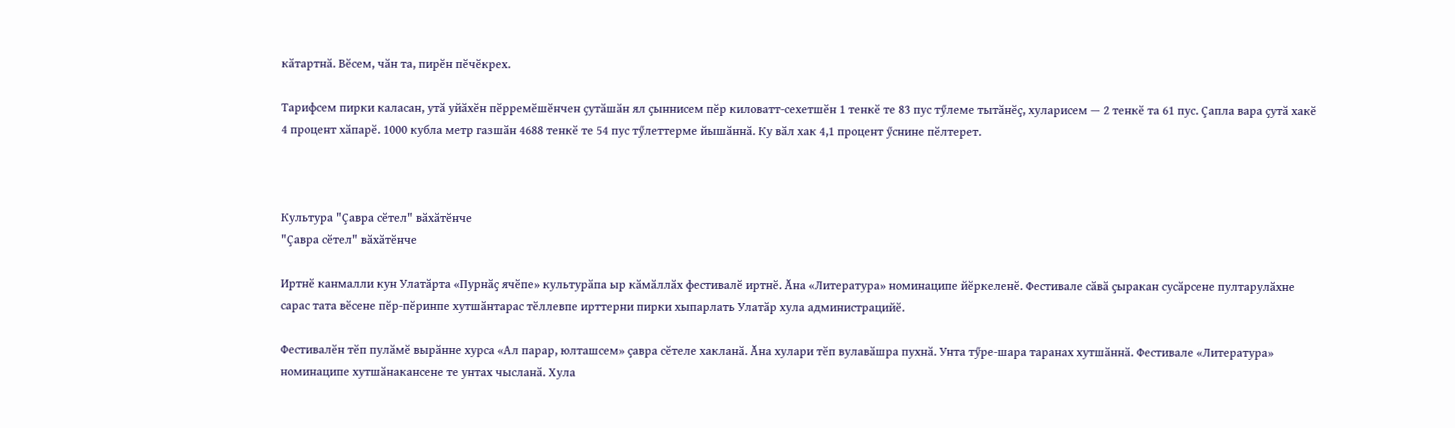кӑтартнӑ. Вӗсем, чӑн та, пирӗн пӗчӗкрех.

Тарифсем пирки каласан, утӑ уйӑхӗн пӗрремӗшӗнчен ҫутӑшӑн ял ҫыннисем пӗр киловатт-сехетшӗн 1 тенкӗ те 83 пус тӳлеме тытӑнӗҫ, хуларисем — 2 тенкӗ та 61 пус. Ҫапла вара ҫутӑ хакӗ 4 процент хӑпарӗ. 1000 кубла метр газшӑн 4688 тенкӗ те 54 пус тӳлеттерме йышӑннӑ. Ку вӑл хак 4,1 процент ӳснине пӗлтерет.



Культура "Ҫавра сӗтел" вӑхӑтӗнче
"Ҫавра сӗтел" вӑхӑтӗнче

Иртнӗ канмалли кун Улатӑрта «Пурнӑҫ ячӗпе» культурӑпа ыр кӑмӑллӑх фестивалӗ иртнӗ. Ӑна «Литература» номинаципе йӗркеленӗ. Фестивале сӑвӑ ҫыракан сусӑрсене пултарулӑхне сарас тата вӗсене пӗр-пӗринпе хутшӑнтарас тӗллевпе ирттерни пирки хыпарлать Улатӑр хула администрацийӗ.

Фестивалӗн тӗп пулӑмӗ вырӑнне хурса «Ал парар, юлташсем» ҫавра сӗтеле хакланӑ. Ӑна хулари тӗп вулавӑшра пухнӑ. Унта тӳре-шара таранах хутшӑннӑ. Фестивале «Литература» номинаципе хутшӑнакансене те унтах чысланӑ. Хула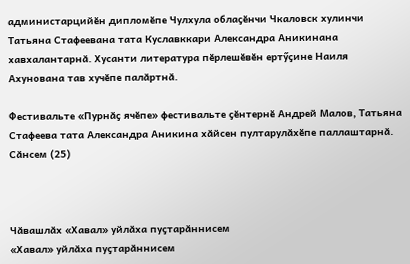администарцийӗн дипломӗпе Чулхула облаҫӗнчи Чкаловск хулинчи Татьяна Стафеевана тата Куславккари Александра Аникинана хавхалантарнӑ. Хусанти литература пӗрлешӗвӗн ертӳҫине Наиля Ахунована тав хучӗпе палӑртнӑ.

Фестивальте «Пурнӑҫ ячӗпе» фестивальте ҫӗнтернӗ Андрей Малов, Татьяна Стафеева тата Александра Аникина хӑйсен пултарулӑхӗпе паллаштарнӑ. Сӑнсем (25)



Чӑвашлӑх «Хавал» уйлӑха пуҫтарӑннисем
«Хавал» уйлӑха пуҫтарӑннисем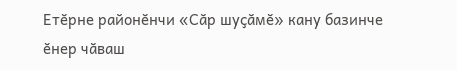Етӗрне районӗнчи «Сӑр шуҫӑмӗ» кану базинче ӗнер чӑваш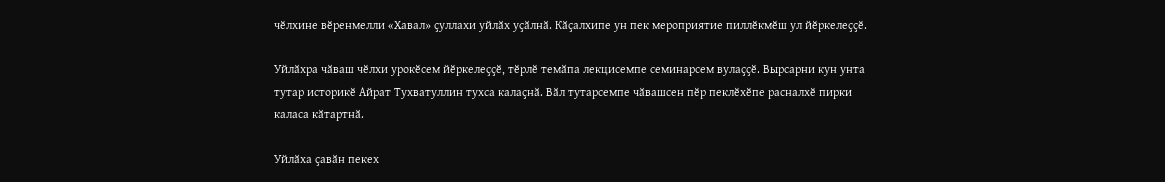чӗлхине вӗренмелли «Хавал» ҫуллахи уйлӑх уҫӑлнӑ. Кӑҫалхипе ун пек мероприятие пиллӗкмӗш ул йӗркелеҫҫӗ.

Уйлӑхра чӑваш чӗлхи урокӗсем йӗркелеҫҫӗ, тӗрлӗ темӑпа лекцисемпе семинарсем вулаҫҫӗ. Вырсарни кун унта тутар историкӗ Айрат Тухватуллин тухса калаҫнӑ. Вӑл тутарсемпе чӑвашсен пӗр пеклӗхӗпе расналхӗ пирки каласа кӑтартнӑ.

Уйлӑха ҫавӑн пекех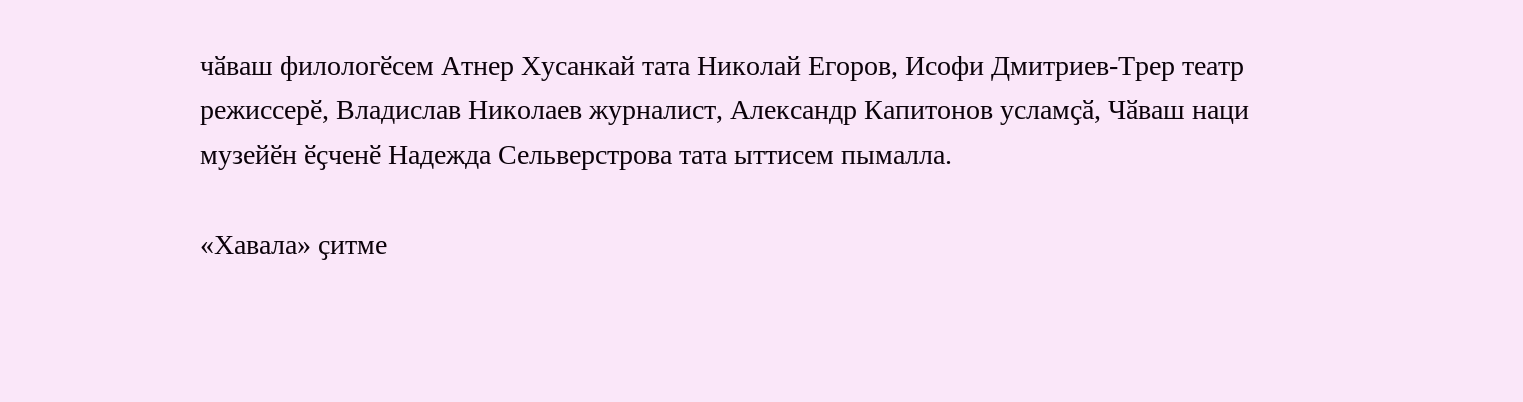чӑваш филологӗсем Атнер Хусанкай тата Николай Егоров, Исофи Дмитриев-Трер театр режиссерӗ, Владислав Николаев журналист, Александр Капитонов усламҫӑ, Чӑваш наци музейӗн ӗҫченӗ Надежда Сельверстрова тата ыттисем пымалла.

«Хавала» ҫитме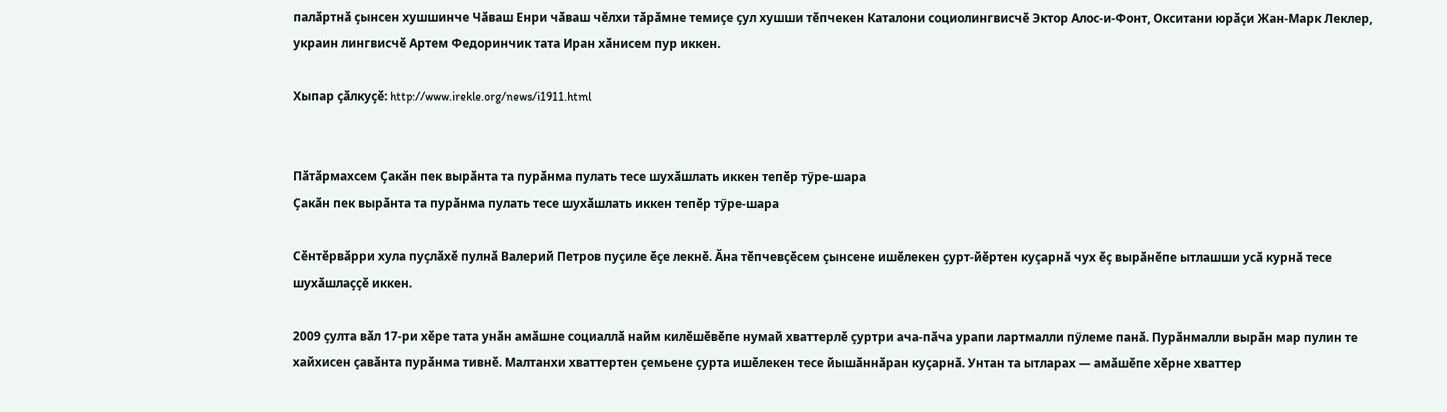палӑртнӑ ҫынсен хушшинче Чӑваш Енри чӑваш чӗлхи тӑрӑмне темиҫе ҫул хушши тӗпчекен Каталони социолингвисчӗ Эктор Алос-и-Фонт, Окситани юрӑҫи Жан-Марк Леклер, украин лингвисчӗ Артем Федоринчик тата Иран хӑнисем пур иккен.

Хыпар ҫӑлкуҫӗ: http://www.irekle.org/news/i1911.html


Пӑтӑрмахсем Ҫакӑн пек вырӑнта та пурӑнма пулать тесе шухӑшлать иккен тепӗр тӳре-шара
Ҫакӑн пек вырӑнта та пурӑнма пулать тесе шухӑшлать иккен тепӗр тӳре-шара

Сӗнтӗрвӑрри хула пуҫлӑхӗ пулнӑ Валерий Петров пуҫиле ӗҫе лекнӗ. Ӑна тӗпчевҫӗсем ҫынсене ишӗлекен ҫурт-йӗртен куҫарнӑ чух ӗҫ вырӑнӗпе ытлашши усӑ курнӑ тесе шухӑшлаҫҫӗ иккен.

2009 ҫулта вӑл 17-ри хӗре тата унӑн амӑшне социаллӑ найм килӗшӗвӗпе нумай хваттерлӗ ҫуртри ача-пӑча урапи лартмалли пӳлеме панӑ. Пурӑнмалли вырӑн мар пулин те хайхисен ҫавӑнта пурӑнма тивнӗ. Малтанхи хваттертен ҫемьене ҫурта ишӗлекен тесе йышӑннӑран куҫарнӑ. Унтан та ытларах — амӑшӗпе хӗрне хваттер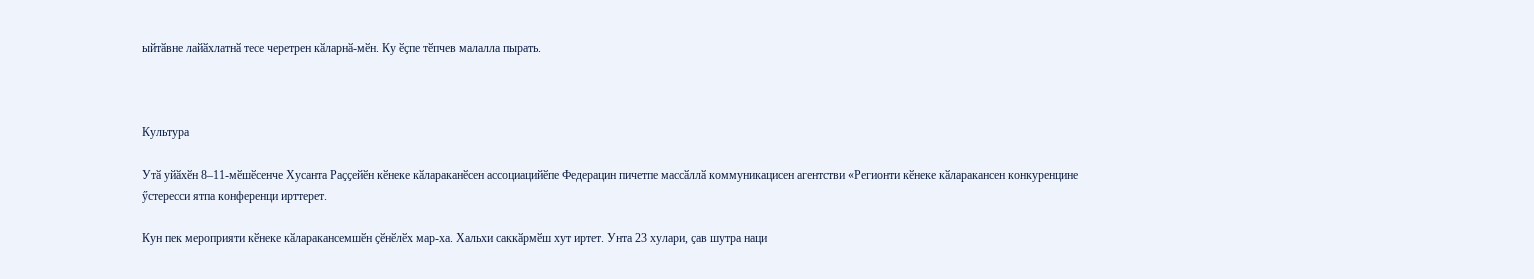ыйтӑвне лайӑхлатнӑ тесе черетрен кӑларнӑ-мӗн. Ку ӗҫпе тӗпчев малалла пырать.



Культура

Утӑ уйӑхӗн 8–11-мӗшӗсенче Хусанта Раҫҫейӗн кӗнеке кӑлараканӗсен ассоциацийӗпе Федерацин пичетпе массӑллӑ коммуникацисен агентстви «Регионти кӗнеке кӑларакансен конкуренцине ӳстересси ятпа конференци ирттерет.

Кун пек мероприяти кӗнеке кӑларакансемшӗн ҫӗнӗлӗх мар-ха. Хальхи саккӑрмӗш хут иртет. Унта 23 хулари, ҫав шутра наци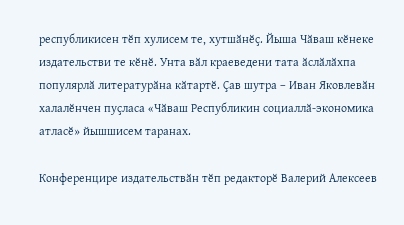республикисен тӗп хулисем те, хутшӑнӗҫ. Йыша Чӑваш кӗнеке издательстви те кӗнӗ. Унта вӑл краеведени тата ӑслӑлӑхпа популярлӑ литературӑна кӑтартӗ. Ҫав шутра – Иван Яковлевӑн халалӗнчен пуҫласа «Чӑваш Республикин социаллӑ-экономика атласӗ» йышшисем таранах.

Конференцире издательствӑн тӗп редакторӗ Валерий Алексеев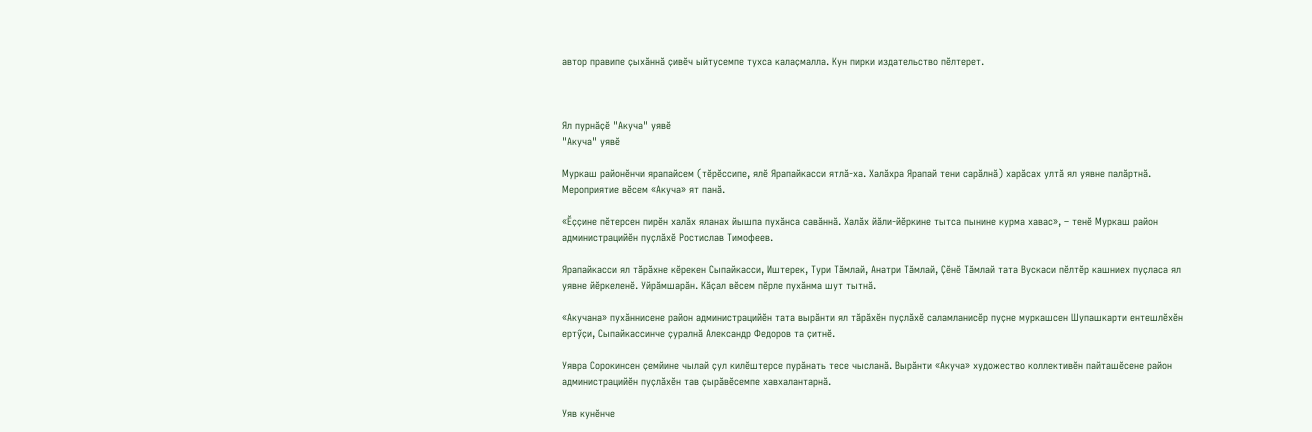автор правипе ҫыхӑннӑ ҫивӗч ыйтусемпе тухса калаҫмалла. Кун пирки издательство пӗлтерет.



Ял пурнӑҫӗ "Акуча" уявӗ
"Акуча" уявӗ

Муркаш районӗнчи ярапайсем (тӗрӗссипе, ялӗ Ярапайкасси ятлӑ-ха. Халӑхра Ярапай тени сарӑлнӑ) харӑсах ултӑ ял уявне палӑртнӑ. Мероприятие вӗсем «Акуча» ят панӑ.

«Ӗҫҫине пӗтерсен пирӗн халӑх яланах йышпа пухӑнса савӑннӑ. Халӑх йӑли-йӗркине тытса пынине курма хавас», – тенӗ Муркаш район администрацийӗн пуҫлӑхӗ Ростислав Тимофеев.

Ярапайкасси ял тӑрӑхне кӗрекен Сыпайкасси, Иштерек, Тури Тӑмлай, Анатри Тӑмлай, Ҫӗнӗ Тӑмлай тата Вускаси пӗлтӗр кашниех пуҫласа ял уявне йӗркеленӗ. Уйрӑмшарӑн. Кӑҫал вӗсем пӗрле пухӑнма шут тытнӑ.

«Акучана» пухӑннисене район администрацийӗн тата вырӑнти ял тӑрӑхӗн пуҫлӑхӗ саламланисӗр пуҫне муркашсен Шупашкарти ентешлӗхӗн ертӳҫи, Сыпайкассинче ҫуралнӑ Александр Федоров та ҫитнӗ.

Уявра Сорокинсен ҫемйине чылай ҫул килӗштерсе пурӑнать тесе чысланӑ. Вырӑнти «Акуча» художество коллективӗн пайташӗсене район администрацийӗн пуҫлӑхӗн тав ҫырӑвӗсемпе хавхалантарнӑ.

Уяв кунӗнче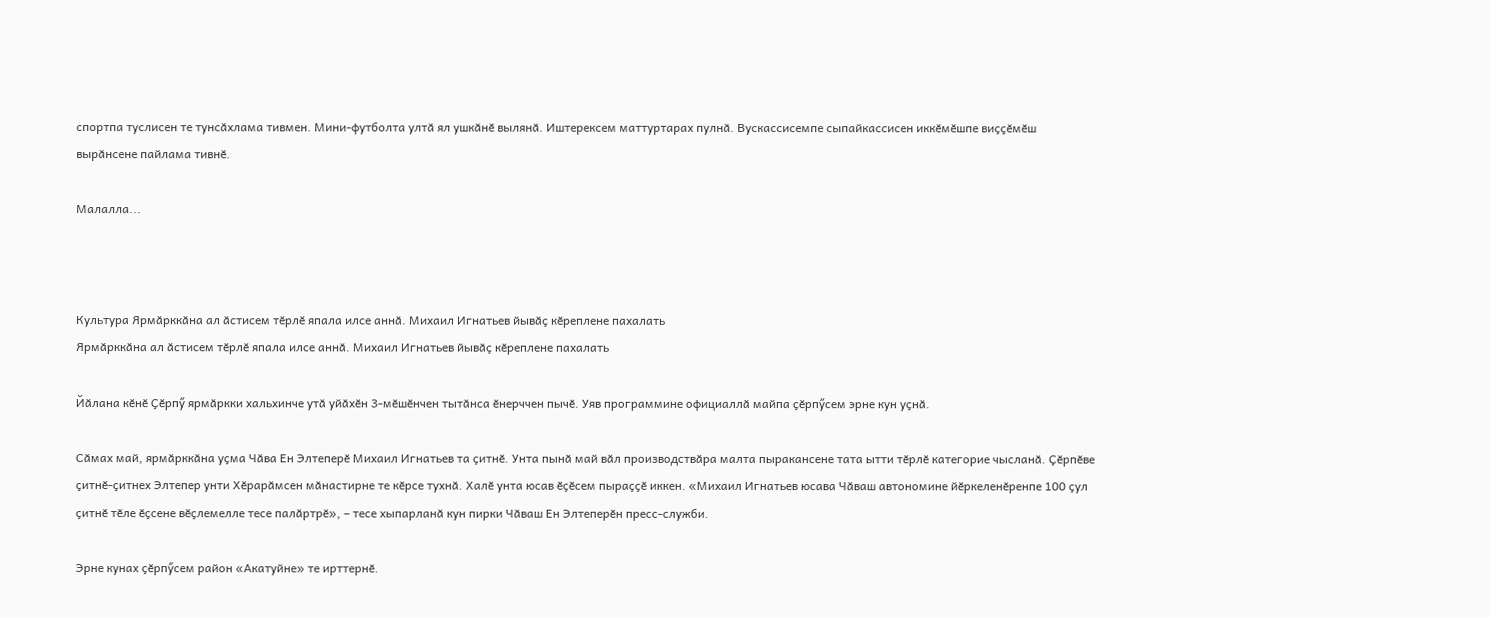спортпа туслисен те тунсӑхлама тивмен. Мини-футболта ултӑ ял ушкӑнӗ вылянӑ. Иштерексем маттуртарах пулнӑ. Вускассисемпе сыпайкассисен иккӗмӗшпе виҫҫӗмӗш вырӑнсене пайлама тивнӗ.

Малалла...



Культура Ярмӑрккӑна ал ӑстисем тӗрлӗ япала илсе аннӑ. Михаил Игнатьев йывӑҫ кӗреплене пахалать
Ярмӑрккӑна ал ӑстисем тӗрлӗ япала илсе аннӑ. Михаил Игнатьев йывӑҫ кӗреплене пахалать

Йӑлана кӗнӗ Ҫӗрпӳ ярмӑркки хальхинче утӑ уйӑхӗн 3-мӗшӗнчен тытӑнса ӗнерччен пычӗ. Уяв программине официаллӑ майпа ҫӗрпӳсем эрне кун уҫнӑ.

Сӑмах май, ярмӑрккӑна уҫма Чӑва Ен Элтеперӗ Михаил Игнатьев та ҫитнӗ. Унта пынӑ май вӑл производствӑра малта пыракансене тата ытти тӗрлӗ категорие чысланӑ. Ҫӗрпӗве ҫитнӗ-ҫитнех Элтепер унти Хӗрарӑмсен мӑнастирне те кӗрсе тухнӑ. Халӗ унта юсав ӗҫӗсем пыраҫҫӗ иккен. «Михаил Игнатьев юсава Чӑваш автономине йӗркеленӗренпе 100 ҫул ҫитнӗ тӗле ӗҫсене вӗҫлемелле тесе палӑртрӗ», – тесе хыпарланӑ кун пирки Чӑваш Ен Элтеперӗн пресс-служби.

Эрне кунах ҫӗрпӳсем район «Акатуйне» те ирттернӗ.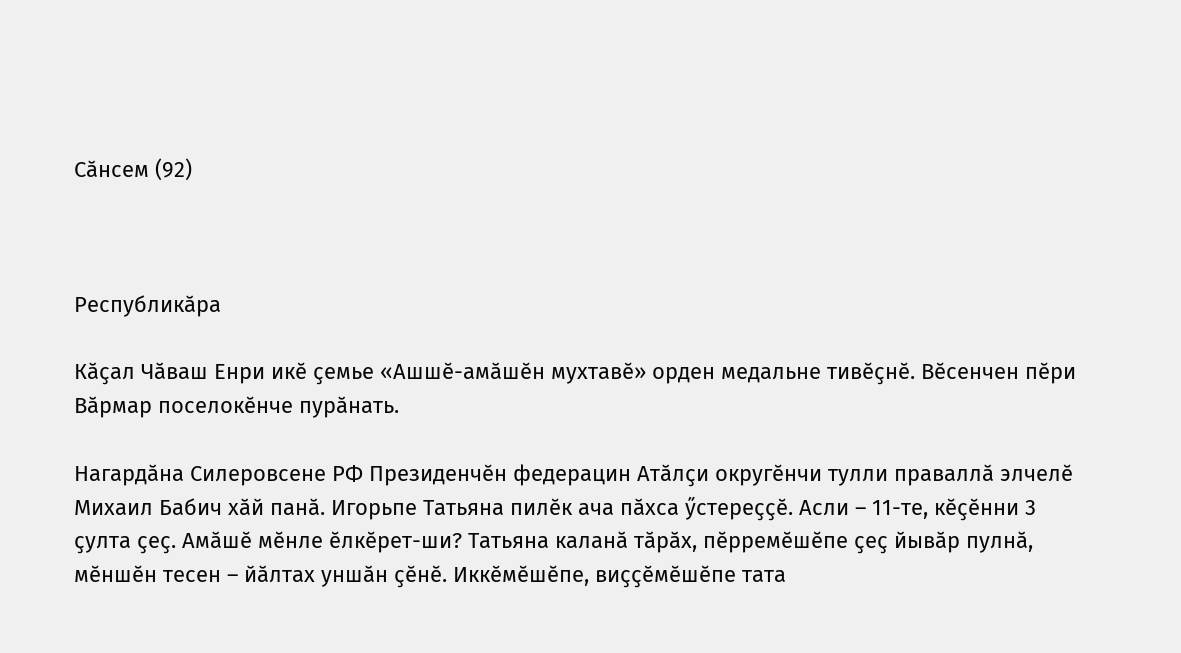Сӑнсем (92)



Республикӑра

Кӑҫал Чӑваш Енри икӗ ҫемье «Ашшӗ-амӑшӗн мухтавӗ» орден медальне тивӗҫнӗ. Вӗсенчен пӗри Вӑрмар поселокӗнче пурӑнать.

Нагардӑна Силеровсене РФ Президенчӗн федерацин Атӑлҫи округӗнчи тулли праваллӑ элчелӗ Михаил Бабич хӑй панӑ. Игорьпе Татьяна пилӗк ача пӑхса ӳстереҫҫӗ. Асли – 11-те, кӗҫӗнни 3 ҫулта ҫеҫ. Амӑшӗ мӗнле ӗлкӗрет-ши? Татьяна каланӑ тӑрӑх, пӗрремӗшӗпе ҫеҫ йывӑр пулнӑ, мӗншӗн тесен – йӑлтах уншӑн ҫӗнӗ. Иккӗмӗшӗпе, виҫҫӗмӗшӗпе тата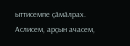ыттисемпе ҫӑмӑлрах. Аслисем, арҫын ачасем,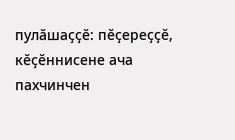пулӑшаҫҫӗ: пӗҫереҫҫӗ, кӗҫӗннисене ача пахчинчен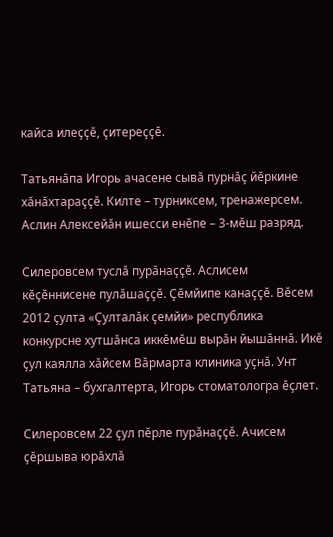кайса илеҫҫӗ, ҫитереҫҫӗ.

Татьянӑпа Игорь ачасене сывӑ пурнӑҫ йӗркине хӑнӑхтараҫҫӗ. Килте – турниксем, тренажерсем. Аслин Алексейӑн ишесси енӗпе – 3-мӗш разряд.

Силеровсем туслӑ пурӑнаҫҫӗ. Аслисем кӗҫӗннисене пулӑшаҫҫӗ. Ҫӗмйипе канаҫҫӗ. Вӗсем 2012 ҫулта «Ҫулталӑк ҫемйи» республика конкурсне хутшӑнса иккӗмӗш вырӑн йышӑннӑ. Икӗ ҫул каялла хӑйсем Вӑрмарта клиника уҫнӑ. Унт Татьяна – бухгалтерта, Игорь стоматологра ӗҫлет.

Силеровсем 22 ҫул пӗрле пурӑнаҫҫӗ. Ачисем ҫӗршыва юрӑхлӑ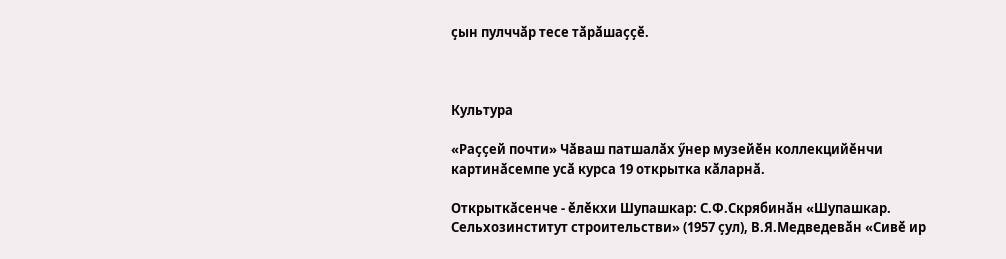ҫын пулччӑр тесе тӑрӑшаҫҫӗ.



Культура

«Раҫҫей почти» Чӑваш патшалӑх ӳнер музейӗн коллекцийӗнчи картинӑсемпе усӑ курса 19 открытка кӑларнӑ.

Открыткӑсенче - ӗлӗкхи Шупашкар: С.Ф.Скрябинӑн «Шупашкар. Сельхозинститут строительстви» (1957 ҫул), В.Я.Медведевӑн «Сивӗ ир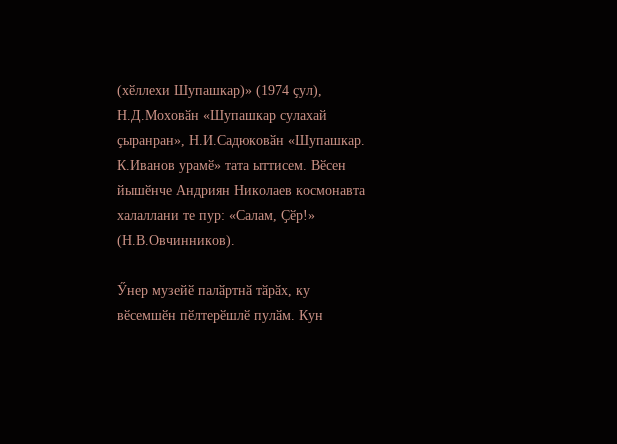(хӗллехи Шупашкар)» (1974 ҫул), Н.Д.Моховӑн «Шупашкар сулахай ҫыранран», Н.И.Садюковӑн «Шупашкар. К.Иванов урамӗ» тата ыттисем. Вӗсен йышӗнче Андриян Николаев космонавта халаллани те пур: «Салам, Ҫӗр!» (Н.В.Овчинников).

Ӳнер музейӗ палӑртнӑ тӑрӑх, ку вӗсемшӗн пӗлтерӗшлӗ пулӑм. Кун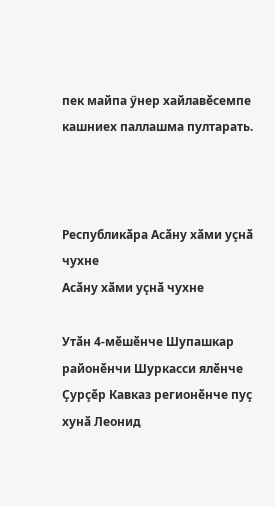пек майпа ӳнер хайлавӗсемпе кашниех паллашма пултарать.



Республикӑра Асӑну хӑми уҫнӑ чухне
Асӑну хӑми уҫнӑ чухне

Утӑн 4-мӗшӗнче Шупашкар районӗнчи Шуркасси ялӗнче Ҫурҫӗр Кавказ регионӗнче пуҫ хунӑ Леонид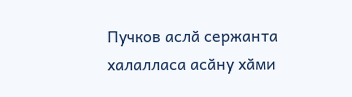Пучков аслӑ сержанта халалласа асӑну хӑми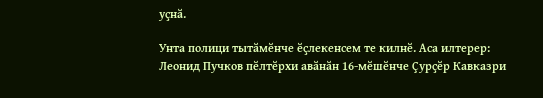уҫнӑ.

Унта полици тытӑмӗнче ӗҫлекенсем те килнӗ. Аса илтерер: Леонид Пучков пӗлтӗрхи авӑнӑн 16-мӗшӗнче Ҫурҫӗр Кавказри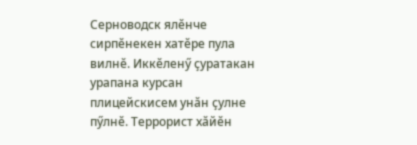Серноводск ялӗнче сирпӗнекен хатӗре пула вилнӗ. Иккӗленӳ ҫуратакан урапана курсан плицейскисем унӑн ҫулне пӳлнӗ. Террорист хӑйӗн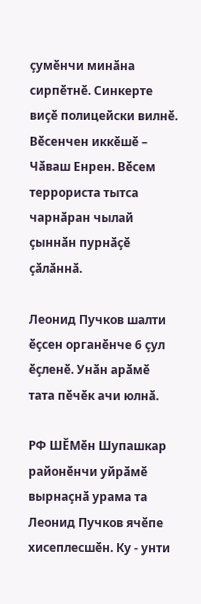ҫумӗнчи минӑна сирпӗтнӗ. Синкерте виҫӗ полицейски вилнӗ. Вӗсенчен иккӗшӗ – Чӑваш Енрен. Вӗсем террориста тытса чарнӑран чылай ҫыннӑн пурнӑҫӗ ҫӑлӑннӑ.

Леонид Пучков шалти ӗҫсен органӗнче 6 ҫул ӗҫленӗ. Унӑн арӑмӗ тата пӗчӗк ачи юлнӑ.

РФ ШӖМӗн Шупашкар районӗнчи уйрӑмӗ вырнаҫнӑ урама та Леонид Пучков ячӗпе хисеплесшӗн. Ку - унти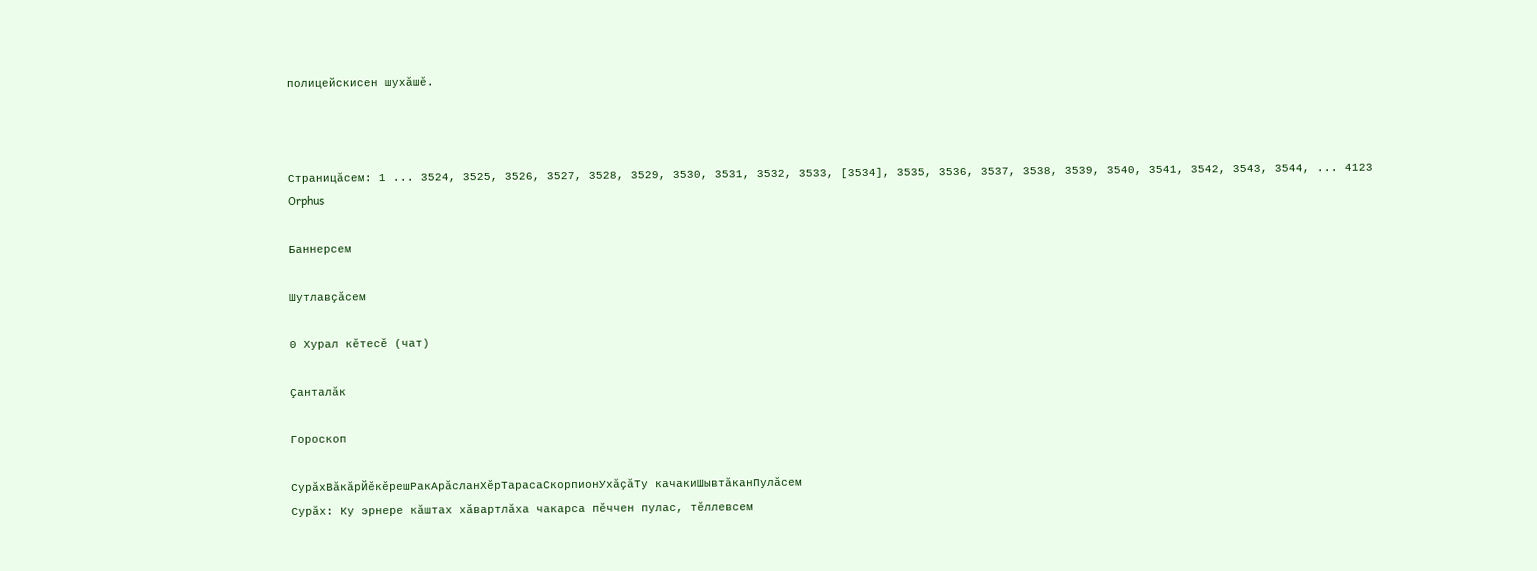полицейскисен шухӑшӗ.



Страницӑсем: 1 ... 3524, 3525, 3526, 3527, 3528, 3529, 3530, 3531, 3532, 3533, [3534], 3535, 3536, 3537, 3538, 3539, 3540, 3541, 3542, 3543, 3544, ... 4123
Orphus

Баннерсем

Шутлавҫӑсем

0 Хурал кӗтесӗ (чат)

Ҫанталӑк

Гороскоп

СурӑхВӑкӑрЙӗкӗрешРакАрӑсланХӗрТарасаСкорпионУхӑҫӑТу качакиШывтӑканПулӑсем
Сурӑх: Ку эрнере кӑштах хӑвартлӑха чакарса пӗччен пулас, тӗллевсем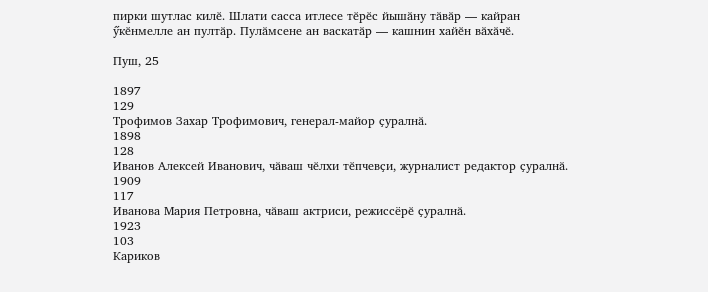пирки шутлас килӗ. Шлати сасса итлесе тӗрӗс йышӑну тӑвӑр — кайран ӳкӗнмелле ан пултӑр. Пулӑмсене ан васкатӑр — кашнин хайӗн вӑхӑчӗ.

Пуш, 25

1897
129
Трофимов Захар Трофимович, генерал-майор ҫуралнӑ.
1898
128
Иванов Алексей Иванович, чӑваш чӗлхи тӗпчевҫи, журналист редактор ҫуралнӑ.
1909
117
Иванова Мария Петровна, чӑваш актриси, режиссёрӗ ҫуралнӑ.
1923
103
Кариков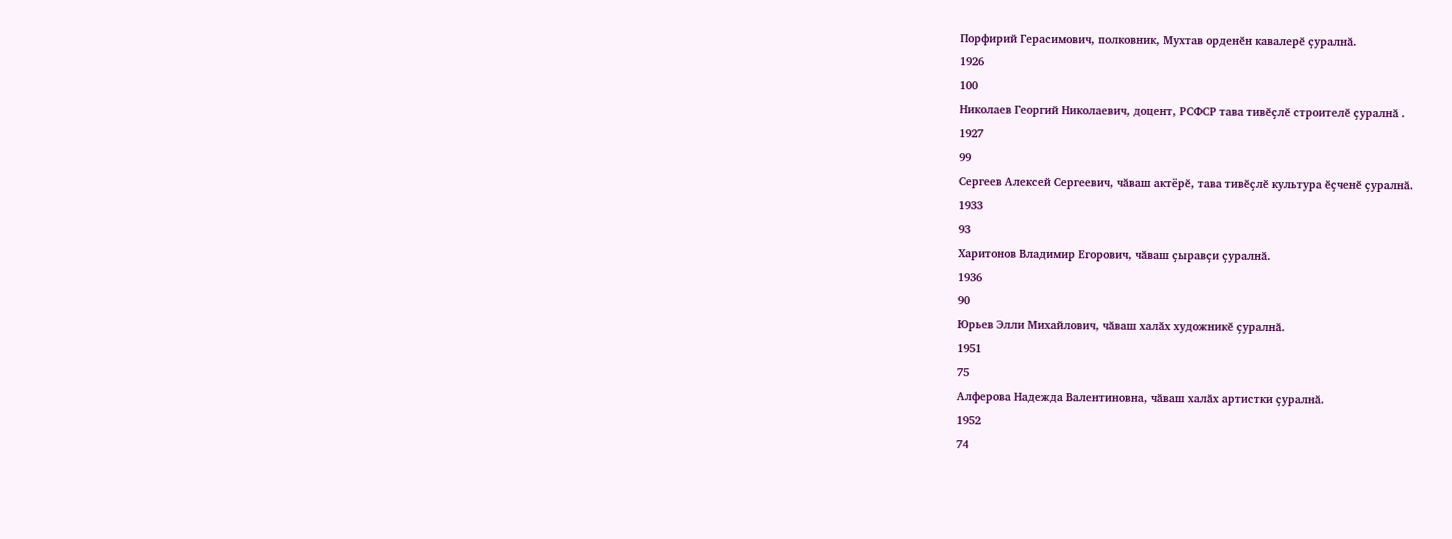Порфирий Герасимович, полковник, Мухтав орденӗн кавалерӗ ҫуралнӑ.
1926
100
Николаев Георгий Николаевич, доцент, РСФСР тава тивӗҫлӗ строителӗ ҫуралнӑ .
1927
99
Сергеев Алексей Сергеевич, чӑваш актёрӗ, тава тивӗҫлӗ культура ӗҫченӗ ҫуралнӑ.
1933
93
Харитонов Владимир Eгорович, чӑваш ҫыравҫи ҫуралнӑ.
1936
90
Юрьев Элли Михайлович, чӑваш халӑх художникӗ ҫуралнӑ.
1951
75
Алферова Надежда Валентиновна, чӑваш халӑх артистки ҫуралнӑ.
1952
74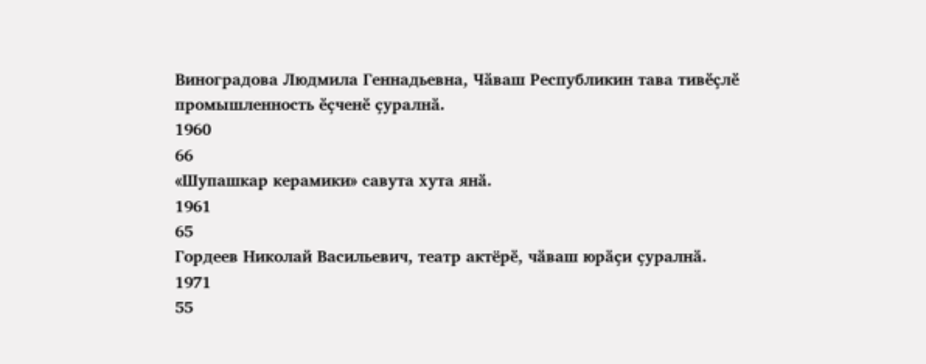Виноградова Людмила Геннадьевна, Чӑваш Республикин тава тивӗҫлӗ промышленность ӗҫченӗ ҫуралнӑ.
1960
66
«Шупашкар керамики» савута хута янӑ.
1961
65
Гордеев Николай Васильевич, театр актёрӗ, чӑваш юрӑҫи ҫуралнӑ.
1971
55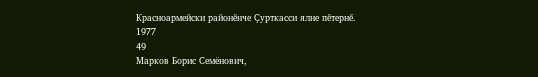Красноармейски районӗнче Ҫурткасси ялне пӗтернӗ.
1977
49
Марков Борис Семёнович,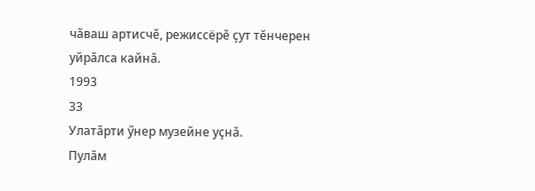чӑваш артисчӗ, режиссёрӗ ҫут тӗнчерен уйрӑлса кайнӑ.
1993
33
Улатӑрти ӳнер музейне уҫнӑ.
Пулӑм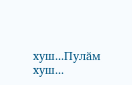хуш...Пулӑм хуш...